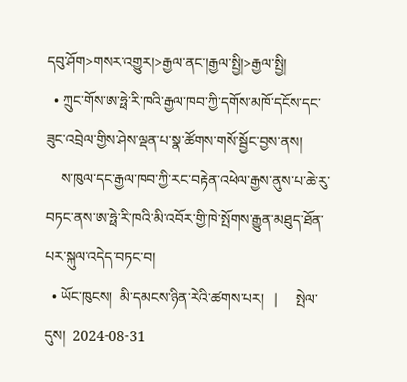དབུ་ཤོག>གསར་འགྱུར།>རྒྱལ་ནང་།རྒྱལ་སྤྱི།>རྒྱལ་སྤྱི།
  • ཀྲུང་གོས་ཨ་ཧྥེ་རི་ཁའི་རྒྱལ་ཁབ་ཀྱི་དགོས་མཁོ་དངོས་དང་ཟུང་འབྲེལ་གྱིས་ཤེས་ལྡན་པ་སྣ་ཚོགས་གསོ་སྦྱོང་བྱས་ནས།
    ས་ཁུལ་དང་རྒྱལ་ཁབ་ཀྱི་རང་བརྟེན་འཕེལ་རྒྱས་ནུས་པ་ཆེ་རུ་བཏང་ནས་ཨ་ཧྥེ་རི་ཁའི་མི་འབོར་གྱི་ཁེ་སྤོགས་རྒྱུན་མཐུད་ཐོན་པར་སྐུལ་འདེད་བཏང་བ།
  • ཡོང་ཁུངས།  མི་དམངས་ཉིན་རེའི་ཚགས་པར།   |     སྤེལ་དུས།  2024-08-31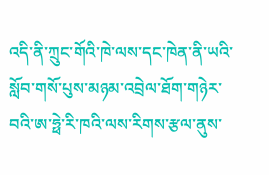འདི་ནི་ཀྲུང་གོའི་ཁེ་ལས་དང་ཁེན་ནི་ཡའི་སློབ་གསོ་པུས་མཉམ་འབྲེལ་ཐོག་གཉེར་བའི་ཨ་ཧྥེ་རི་ཁའི་ལས་རིགས་རྩལ་ནུས་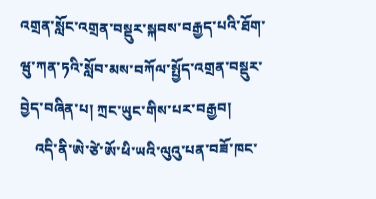འགྲན་སློང་འགྲན་བསྡུར་སྐབས་བརྒྱད་པའི་ཐོག་ཝུ་ཀན་ཏའི་སློབ་མས་བཀོལ་སྤྱོད་འགྲན་བསྡུར་བྱེད་བཞིན་པ། ཀྲང་ཡུང་གིས་པར་བརྒྱབ།
    འདི་ནི་ཨེ་ཙེ་ཨོ་ཕི་ཡའི་ལུའུ་པན་བཟོ་ཁང་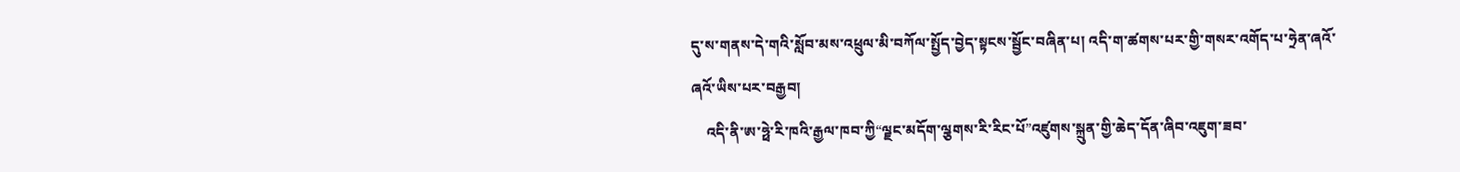དུ་ས་གནས་དེ་གའི་སློབ་མས་འཕྲུལ་མི་བཀོལ་སྤྱོད་བྱེད་སྟངས་སྦྱོང་བཞིན་པ། འདི་ག་ཚགས་པར་གྱི་གསར་འགོད་པ་ཧྲེན་ཞའོ་ཞའོ་ཡིས་པར་བརྒྱབ།
    འདི་ནི་ཨ་ཧྥེ་རི་ཁའི་རྒྱལ་ཁབ་ཀྱི“ལྗང་མདོག་ལྕགས་རི་རིང་པོ”འཛུགས་སྐྲུན་གྱི་ཆེད་དོན་ཞིབ་འཇུག་ཟབ་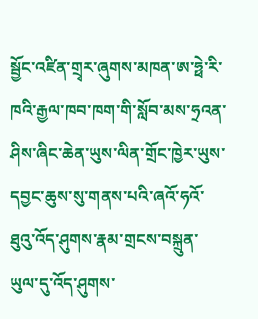སྦྱོང་འཛིན་གྲྭར་ཞུགས་མཁན་ཨ་ཧྥེ་རི་ཁའི་རྒྱལ་ཁབ་ཁག་གི་སློབ་མས་ཧྲའན་ཤིས་ཞིང་ཆེན་ཡུས་ལིན་གྲོང་ཁྱེར་ཡུས་དབྱང་ཆུས་སུ་གནས་པའི་ཞའོ་ཧའོ་ཐུའུ་འོད་ཤུགས་རྣམ་གྲངས་བསྐྲུན་ཡུལ་དུ་འོད་ཤུགས་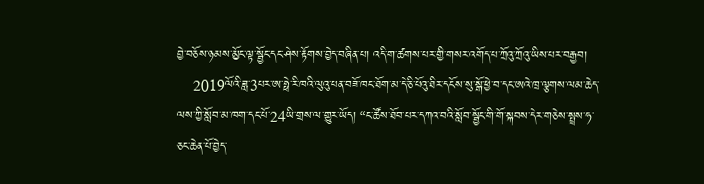བྱེ་བཅོས་ཉམས་མྱོང་ལྟ་སྦྱོང་དང་ཤེས་རྟོགས་བྱེད་བཞིན་པ། འདི་ག་ཚགས་པར་གྱི་གསར་འགོད་པ་ཀྲོའུ་ཀྲོའུ་ཡིས་པར་བརྒྱབ།
    2019ལོའི་ཟླ་3པར་ཨ་ཧྥེ་རི་ཁའི་ལུའུ་པན་བཟོ་ཁང་ཐོག་མ་དེ་ཅི་པོའུ་ཐིར་དངོས་སུ་སྒོ་ཕྱེ་བ་དང་ཨའེ་ཁྲ་ལྕགས་ལམ་ཆེད་ལས་ཀྱི་སློབ་མ་ཁག་དང་པོ་24ཡི་གྲས་ལ་གྱུར་ཡོད། “ང་ཚོས་ཐོབ་པར་དཀའ་བའི་སློབ་སྦྱོང་གི་གོ་སྐབས་དེར་གཅེས་སྤྲས་ཧ་ཅང་ཆེན་པོ་བྱེད་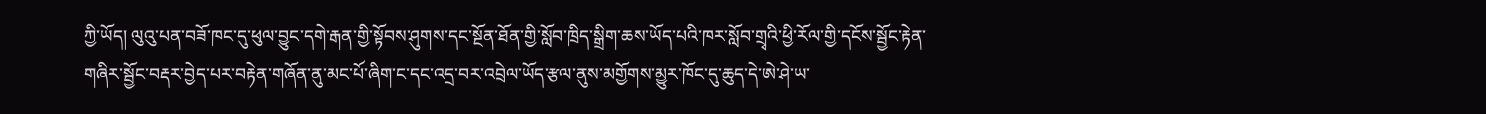ཀྱི་ཡོད། ལུའུ་པན་བཟོ་ཁང་དུ་ཕུལ་བྱུང་དགེ་རྒན་གྱི་སྟོབས་ཤུགས་དང་སྔོན་ཐོན་གྱི་སློབ་ཁྲིད་སྒྲིག་ཆས་ཡོད་པའི་ཁར་སློབ་གྲྭའི་ཕྱི་རོལ་གྱི་དངོས་སྦྱོང་རྟེན་གཞིར་སྦྱོང་བརྡར་བྱེད་པར་བརྟེན་གཞོན་ནུ་མང་པོ་ཞིག་ང་དང་འདྲ་བར་འབྲེལ་ཡོད་རྩལ་ནུས་མགྱོགས་མྱུར་ཁོང་དུ་ཆུད་དེ་ཨེ་ཤེ་ཡ་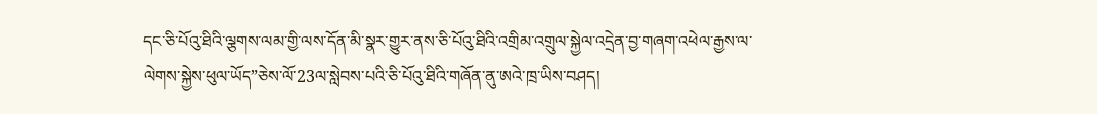དང་ཅི་པོའུ་ཐིའི་ལྕགས་ལམ་གྱི་ལས་དོན་མི་སྣར་གྱུར་ནས་ཅི་པོའུ་ཐིའི་འགྲིམ་འགྲུལ་སྐྱེལ་འདྲེན་བྱ་གཞག་འཕེལ་རྒྱས་ལ་ལེགས་སྐྱེས་ཕུལ་ཡོད”ཅེས་ལོ་23ལ་སླེབས་པའི་ཅི་པོའུ་ཐིའི་གཞོན་ནུ་ཨའེ་ཁྲ་ཡིས་བཤད།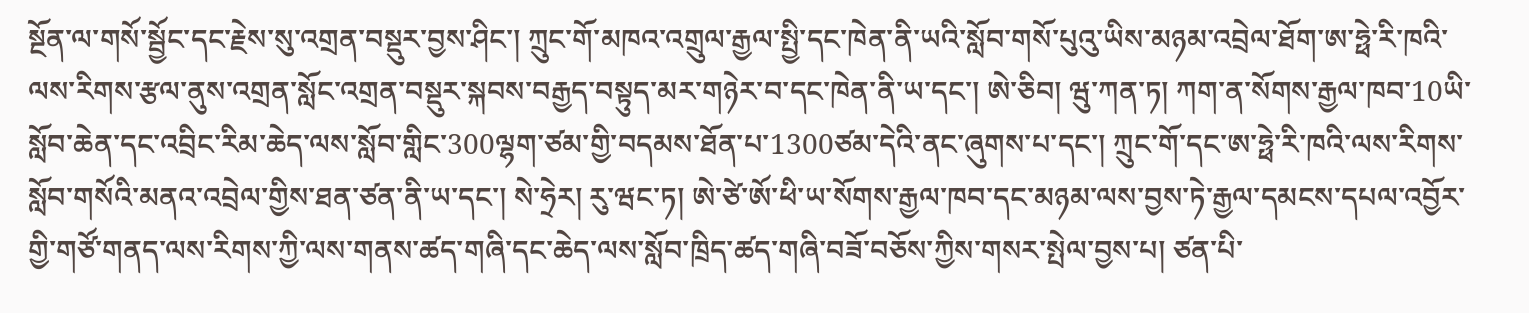སྔོན་ལ་གསོ་སྦྱོང་དང་རྗེས་སུ་འགྲན་བསྡུར་བྱས་ཤིང་། ཀྲུང་གོ་མཁའ་འགྲུལ་རྒྱལ་སྤྱི་དང་ཁེན་ནི་ཡའི་སློབ་གསོ་པུའུ་ཡིས་མཉམ་འབྲེལ་ཐོག་ཨ་ཧྥེ་རི་ཁའི་ལས་རིགས་རྩལ་ནུས་འགྲན་སློང་འགྲན་བསྡུར་སྐབས་བརྒྱད་བསྟུད་མར་གཉེར་བ་དང་ཁེན་ནི་ཡ་དང་། ཨེ་ཅིབ། ཝུ་ཀན་ཏ། ཀག་ན་སོགས་རྒྱལ་ཁབ་10ཡི་སློབ་ཆེན་དང་འབྲིང་རིམ་ཆེད་ལས་སློབ་གླིང་300ལྷག་ཙམ་གྱི་བདམས་ཐོན་པ་1300ཙམ་དེའི་ནང་ཞུགས་པ་དང་། ཀྲུང་གོ་དང་ཨ་ཧྥེ་རི་ཁའི་ལས་རིགས་སློབ་གསོའི་མནའ་འབྲེལ་གྱིས་ཐན་ཙན་ནི་ཡ་དང་། སེ་ཧྲེར། རུ་ཝང་ཏ། ཨེ་ཙེ་ཨོ་ཕི་ཡ་སོགས་རྒྱལ་ཁབ་དང་མཉམ་ལས་བྱས་ཏེ་རྒྱལ་དམངས་དཔལ་འབྱོར་གྱི་གཙོ་གནད་ལས་རིགས་ཀྱི་ལས་གནས་ཚད་གཞི་དང་ཆེད་ལས་སློབ་ཁྲིད་ཚད་གཞི་བཟོ་བཅོས་ཀྱིས་གསར་སྤེལ་བྱས་པ། ཙན་པི་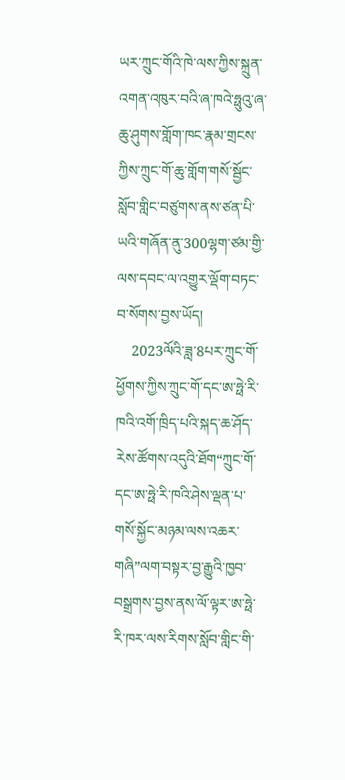ཡར་ཀྲུང་གོའི་ཁེ་ལས་ཀྱིས་སྐྲུན་འགན་འཁུར་བའི་ཞ་ཁའེ་ཧྥུའུ་ཞ་ཆུ་ཤུགས་གློག་ཁང་རྣམ་གྲངས་ཀྱིས་ཀྲུང་གོ་ཆུ་གློག་གསོ་སྦྱོང་སློབ་གླིང་བཙུགས་ནས་ཙན་པི་ཡའི་གཞོན་ནུ་300ལྷག་ཙམ་གྱི་ལས་དབང་ལ་འགྱུར་ལྡོག་བཏང་བ་སོགས་བྱས་ཡོད།
    2023ལོའི་ཟླ་8པར་ཀྲུང་གོ་ཕྱོགས་ཀྱིས་ཀྲུང་གོ་དང་ཨ་ཧྥེ་རི་ཁའི་འགོ་ཁྲིད་པའི་སྐད་ཆ་ཤོད་རེས་ཚོགས་འདུའི་ཐོག“ཀྲུང་གོ་དང་ཨ་ཧྥེ་རི་ཁའི་ཤེས་ལྡན་པ་གསོ་སྐྱོང་མཉམ་ལས་འཆར་གཞི”ལག་བསྟར་བྱ་རྒྱུའི་ཁྱབ་བསྒྲགས་བྱས་ནས་ལོ་ལྟར་ཨ་ཧྥེ་རི་ཁར་ལས་རིགས་སློབ་གླིང་གི་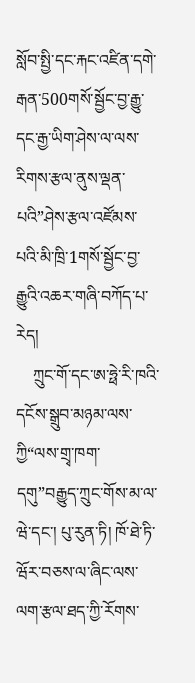སློབ་སྤྱི་དང་རྐང་འཛིན་དགེ་རྒན་500གསོ་སྦྱོང་བྱ་རྒྱུ་དང་རྒྱ་ཡིག་ཤེས་ལ་ལས་རིགས་རྩལ་ནུས་ལྡན་པའི”ཤེས་རྩལ་འཛོམས་པའི་མི་ཁྲི་1གསོ་སྦྱོང་བྱ་རྒྱུའི་འཆར་གཞི་བཀོད་པ་རེད།
    ཀྲུང་གོ་དང་ཨ་ཧྥེ་རི་ཁའི་དངོས་སྒྲུབ་མཉམ་ལས་ཀྱི“ལས་གྲྭ་ཁག་དགུ”བརྒྱུད་ཀྲུང་གོས་མ་ལ་ཝེ་དང་། པུ་རུན་ཏི། ཁོ་ཐེ་ཏི་ཝོར་བཅས་ལ་ཞིང་ལས་ལག་རྩལ་ཐད་ཀྱི་རོགས་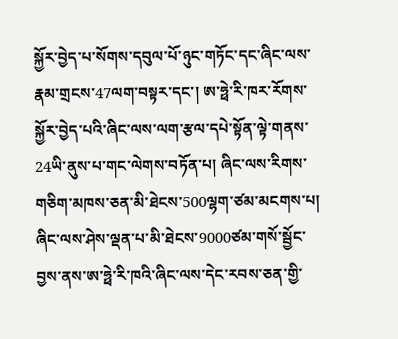སྐྱོར་བྱེད་པ་སོགས་དབུལ་པོ་ཉུང་གཏོང་དང་ཞིང་ལས་རྣམ་གྲངས་47ལག་བསྟར་དང་། ཨ་ཧྥེ་རི་ཁར་རོགས་སྐྱོར་བྱེད་པའི་ཞིང་ལས་ལག་རྩལ་དཔེ་སྟོན་ལྟེ་གནས་24ཡི་ནུས་པ་གང་ལེགས་བཏོན་པ། ཞིང་ལས་རིགས་གཅིག་མཁས་ཅན་མི་ཐེངས་500ལྷག་ཙམ་མངགས་པ། ཞིང་ལས་ཤེས་ལྡན་པ་མི་ཐེངས་9000ཙམ་གསོ་སྦྱོང་བྱས་ནས་ཨ་ཧྥེ་རི་ཁའི་ཞིང་ལས་དེང་རབས་ཅན་གྱི་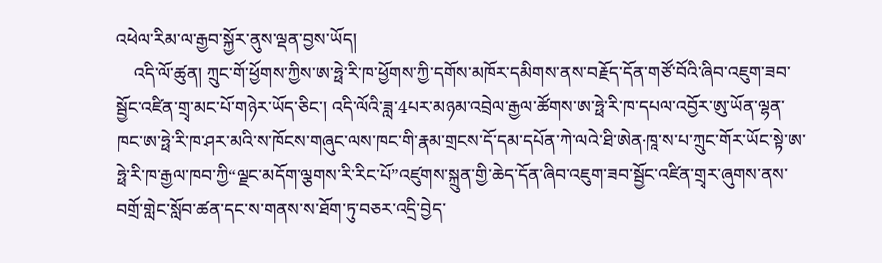འཕེལ་རིམ་ལ་རྒྱབ་སྐྱོར་ནུས་ལྡན་བྱས་ཡོད།
    འདི་ལོ་ཚུན། ཀྲུང་གོ་ཕྱོགས་ཀྱིས་ཨ་ཧྥེ་རི་ཁ་ཕྱོགས་ཀྱི་དགོས་མཁོར་དམིགས་ནས་བརྗོད་དོན་གཙོ་བོའི་ཞིབ་འཇུག་ཟབ་སྦྱོང་འཛིན་གྲྭ་མང་པོ་གཉེར་ཡོད་ཅིང་། འདི་ལོའི་ཟླ་4པར་མཉམ་འབྲེལ་རྒྱལ་ཚོགས་ཨ་ཧྥེ་རི་ཁ་དཔལ་འབྱོར་ཨུ་ཡོན་ལྷན་ཁང་ཨ་ཧྥེ་རི་ཁ་ཤར་མའི་ས་ཁོངས་གཞུང་ལས་ཁང་གི་རྣམ་གྲངས་དོ་དམ་དཔོན་ཀེ་ལའེ་ཐི་ཨེན·ཁཱ་ས་པ་ཀྲུང་གོར་ཡོང་སྟེ་ཨ་ཧྥེ་རི་ཁ་རྒྱལ་ཁབ་ཀྱི“ལྗང་མདོག་ལྕགས་རི་རིང་པོ”འཛུགས་སྐྲུན་གྱི་ཆེད་དོན་ཞིབ་འཇུག་ཟབ་སྦྱོང་འཛིན་གྲྭར་ཞུགས་ནས་བགྲོ་གླེང་སློབ་ཚན་དང་ས་གནས་ས་ཐོག་ཏུ་བཅར་འདྲི་བྱེད་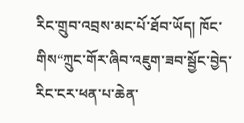རིང་གྲུབ་འབྲས་མང་པོ་ཐོབ་ཡོད། ཁོང་གིས“ཀྲུང་གོར་ཞིབ་འཇུག་ཟབ་སྦྱོང་བྱེད་རིང་ངར་ཕན་པ་ཆེན་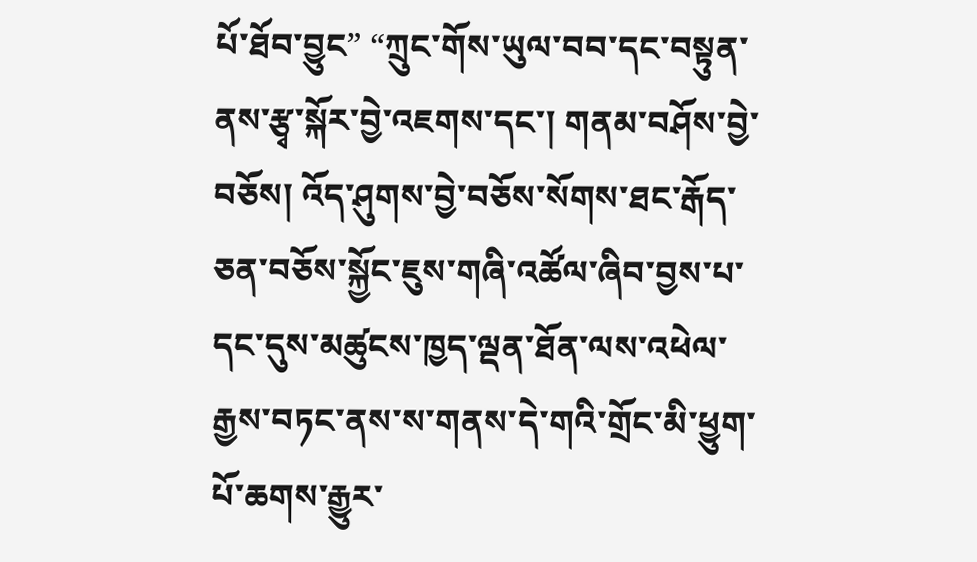པོ་ཐོབ་བྱུང” “ཀྲུང་གོས་ཡུལ་བབ་དང་བསྟུན་ནས་རྩྭ་སྐོར་བྱེ་འཇགས་དང་། གནམ་བཤོས་བྱེ་བཅོས། འོད་ཤུགས་བྱེ་བཅོས་སོགས་ཐང་རྒོད་ཅན་བཅོས་སྐྱོང་ཇུས་གཞི་འཚོལ་ཞིབ་བྱས་པ་དང་དུས་མཚུངས་ཁྱད་ལྡན་ཐོན་ལས་འཕེལ་རྒྱས་བཏང་ནས་ས་གནས་དེ་གའི་གྲོང་མི་ཕྱུག་པོ་ཆགས་རྒྱུར་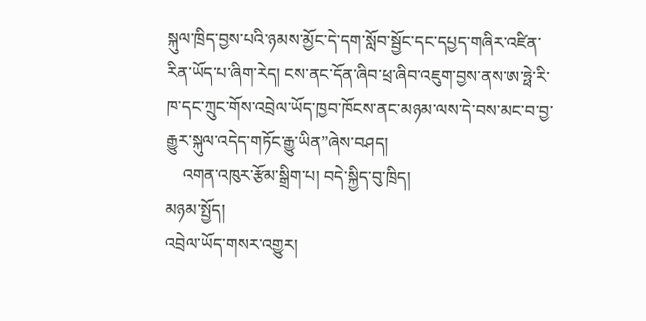སྐུལ་ཁྲིད་བྱས་པའི་ཉམས་མྱོང་དེ་དག་སློབ་སྦྱོང་དང་དཔྱད་གཞིར་འཛིན་རིན་ཡོད་པ་ཞིག་རེད། ངས་ནང་དོན་ཞིབ་ཕྲ་ཞིབ་འཇུག་བྱས་ནས་ཨ་ཧྥེ་རི་ཁ་དང་ཀྲུང་གོས་འབྲེལ་ཡོད་ཁྱབ་ཁོངས་ནང་མཉམ་ལས་དེ་བས་མང་བ་བྱ་རྒྱུར་སྐུལ་འདེད་གཏོང་རྒྱུ་ཡིན”ཞེས་བཤད།
    འགན་འཁུར་རྩོམ་སྒྲིག་པ། བདེ་སྐྱིད་བུ་ཁྲིད།
མཉམ་སྤྱོད།
འབྲེལ་ཡོད་གསར་འགྱུར།